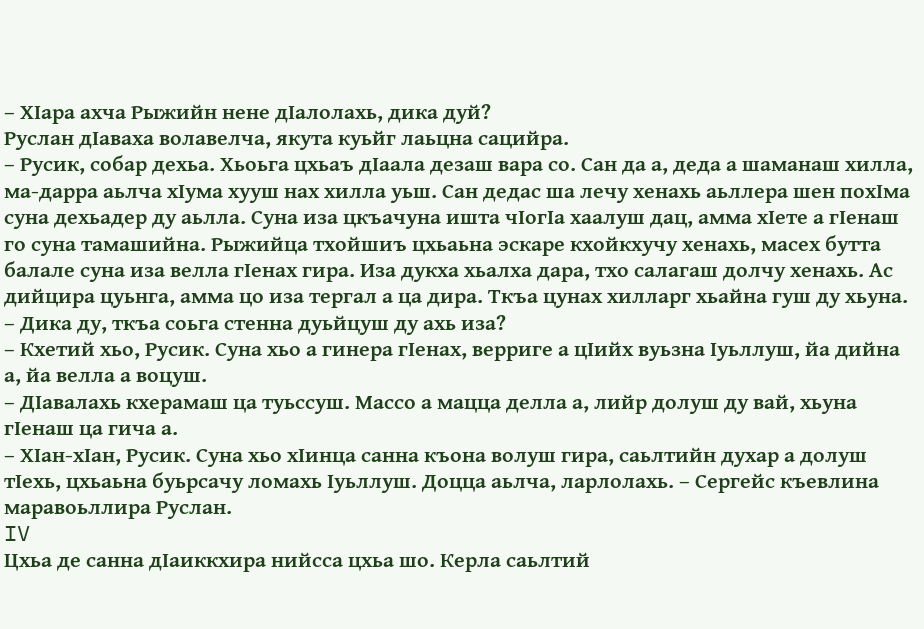– ХIара ахча Рыжийн нене дIалолахь, дика дуй?
Руслан дIаваха волавелча, якута куьйг лаьцна сацийра.
– Русик, собар дехьа. Хьоьга цхьаъ дIаала дезаш вара со. Сан да а, деда а шаманаш хилла, ма-дарра аьлча хIума хууш нах хилла уьш. Сан дедас ша лечу хенахь аьллера шен похIма суна дехьадер ду аьлла. Суна иза цкъачуна ишта чIогIа хаалуш дац, амма хIете а гIенаш го суна тамашийна. Рыжийца тхойшиъ цхьаьна эскаре кхойкхучу хенахь, масех бутта балале суна иза велла гIенах гира. Иза дукха хьалха дара, тхо салагаш долчу хенахь. Ас дийцира цуьнга, амма цо иза тергал а ца дира. Ткъа цунах хилларг хьайна гуш ду хьуна.
– Дика ду, ткъа соьга стенна дуьйцуш ду ахь иза?
– Кхетий хьо, Русик. Суна хьо а гинера гIенах, верриге а цIийх вуьзна Iуьллуш, йа дийна а, йа велла а воцуш.
– ДIавалахь кхерамаш ца туьссуш. Массо а мацца делла а, лийр долуш ду вай, хьуна гIенаш ца гича а.
– ХIан-хIан, Русик. Суна хьо хIинца санна къона волуш гира, саьлтийн духар а долуш тIехь, цхьаьна буьрсачу ломахь Iуьллуш. Доцца аьлча, ларлолахь. – Сергейс къевлина маравоьллира Руслан.
IV
Цхьа де санна дIаиккхира нийсса цхьа шо. Керла саьлтий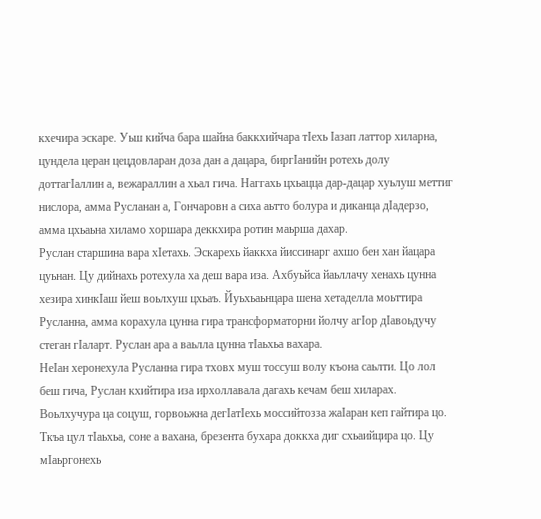кхечира эскаре. Уьш кийча бара шайна баккхийчара тIехь Iазап латтор хиларна, цундела церан цецдовларан доза дан а дацара, биргIанийн ротехь долу доттагIаллин а, вежараллин а хьал гича. Наггахь цхьацца дар-дацар хуьлуш меттиг нислора, амма Русланан а, Гончаровн а сиха аьтто болура и диканца дIадерзо, амма цхьаьна хиламо хоршара деккхира ротин маьрша дахар.
Руслан старшина вара хIетахь. Эскарехь йаккха йиссинарг ахшо бен хан йацара цуьнан. Цу дийнахь ротехула ха деш вара иза. Ахбуьйса йаьллачу хенахь цунна хезира хинкIаш йеш воьлхуш цхьаъ. Йуьхьаьнцара шена хетаделла моьттира Русланна, амма корахула цунна гира трансформаторни йолчу агIор дIавоьдучу стеган гIаларт. Руслан ара а ваьлла цунна тIаьхьа вахара.
НеIан херонехула Русланна гира тховх муш тоссуш волу къона саьлти. Цо лол беш гича, Руслан кхийтира иза ирхоллавала дагахь кечам беш хиларах. Воьлхучура ца соцуш, горвоьжна дегIатIехь моссийтозза жаIаран кеп гайтира цо. Ткъа цул тIаьхьа, соне а вахана, брезента бухара доккха диг схьаийцира цо. Цу мIаьргонехь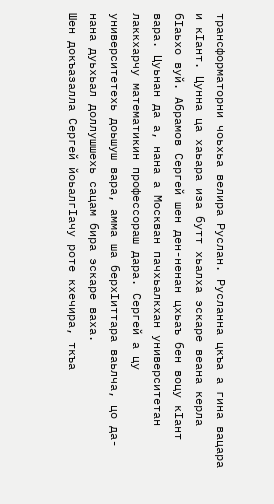трансформаторни чоьхьа велира Руслан. Русланна цкъа а гина вацара и кIант. Цунна ца хаьара иза бутт хьалха эскаре веана керла бIаьхо вуй. Абрамов Сергей шен ден-ненан цхьаъ бен воцу кIант вара. Цуьнан да а, нана а Москван пачхьалкхан университетан лаккхарчу математикин профессораш дара. Сергей а цу университетехь доьшуш вара, амма ша берхIиттара ваьлча, цо да-нана дуьхьал доллушшехь сацам бира эскаре ваха.
Шен докъазалла Сергей йоьалгIачу роте кхечира, ткъа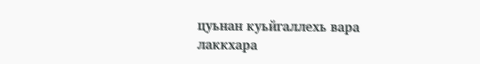цуьнан куьйгаллехь вара лаккхара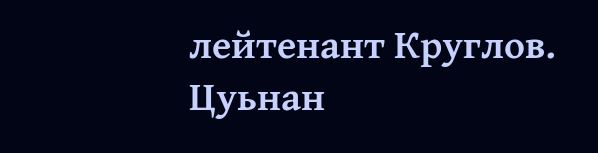лейтенант Круглов. Цуьнан